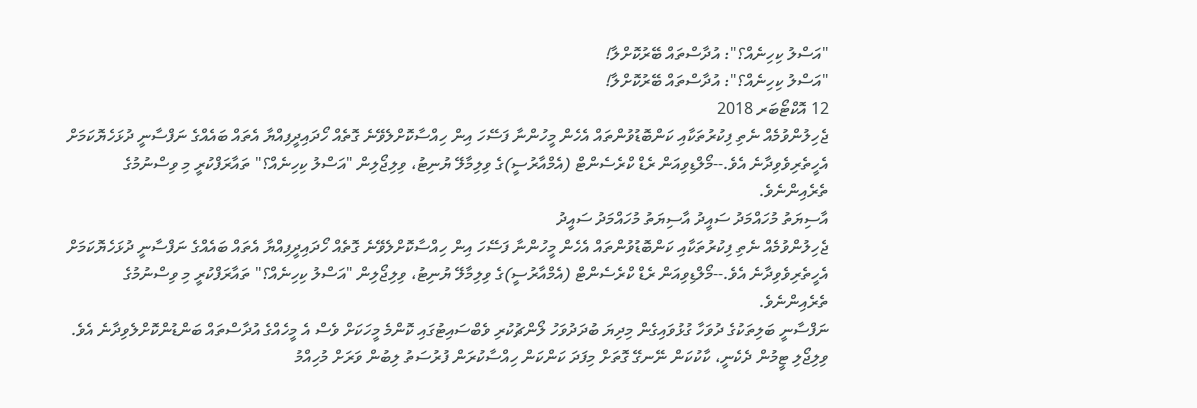"އަސްލު ކިހިނެއް؟": އުދާސްތައް ބޭރުކޮށްލާ!
"އަސްލު ކިހިނެއް؟": އުދާސްތައް ބޭރުކޮށްލާ!
12 އޮކްޓޯބަރ 2018
ޖެހިލުންވުމެއް ނެތި ފިކުރުތަކާއި ކަންބޮޑުވުންތައް އެހެން މީހުންނާ ފަސޭހަ އިން ހިއްސާކޮށްލެވޭނެ ގޮތެއް ހޯދައިދީފިއްޔާ އެތައް ބައެއްގެ ނަފްސާނީ ދުޅަހެޔޮކަމަށް އެހީތެރިވެވިދާނެ އެވެ.--މޯލްޑިވިއަން ރެޑް ކްރެސެންޓް (އެމްއާރުސީ)ގެ ވިލިމާލޭ ޔުނިޓު، ވިލިޖޯލިން "އަސްލު ކިހިނެއް؟" ތައާރަފްކުރީ މި ވިސްނުމުގެ ތެރެއިންނެވެ.
އާސިޔަތު މުހައްމަދު ސައީދު އާސިޔަތު މުހައްމަދު ސައީދު
ޖެހިލުންވުމެއް ނެތި ފިކުރުތަކާއި ކަންބޮޑުވުންތައް އެހެން މީހުންނާ ފަސޭހަ އިން ހިއްސާކޮށްލެވޭނެ ގޮތެއް ހޯދައިދީފިއްޔާ އެތައް ބައެއްގެ ނަފްސާނީ ދުޅަހެޔޮކަމަށް އެހީތެރިވެވިދާނެ އެވެ.--މޯލްޑިވިއަން ރެޑް ކްރެސެންޓް (އެމްއާރުސީ)ގެ ވިލިމާލޭ ޔުނިޓު، ވިލިޖޯލިން "އަސްލު ކިހިނެއް؟" ތައާރަފްކުރީ މި ވިސްނުމުގެ ތެރެއިންނެވެ.
ނަފްސާނީ ބަލިތަކުގެ ދުވަހާ ގުޅުވައިގެން މިދިޔަ ބުދަދުވަހު ލޯންޗުކުރި ވެބްސައިޓުގައި ކޮންމެ މީހަކަށް ވެސް އެ މީހެއްގެ އުދާސްތައް ބަންޑުންކޮށްލެވިދާނެ އެވެ. ވިލިޖޯލި ޓީމުން ދެކެނީ، ކާކުކަން ނޭނގޭ ގޮތަށް މިފަދަ ކަންކަން ހިއްސާކުރަން ފުރުސަތު ލިބުން ވަރަށް މުހިއްމު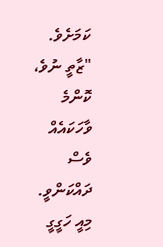ކަމަށެވެ.
"ޒާތީ ނުވެ، ކޮންމެ ވާހަކައެއް ވެސް ދައްކަންވީ. މިއީ ހަގީގީ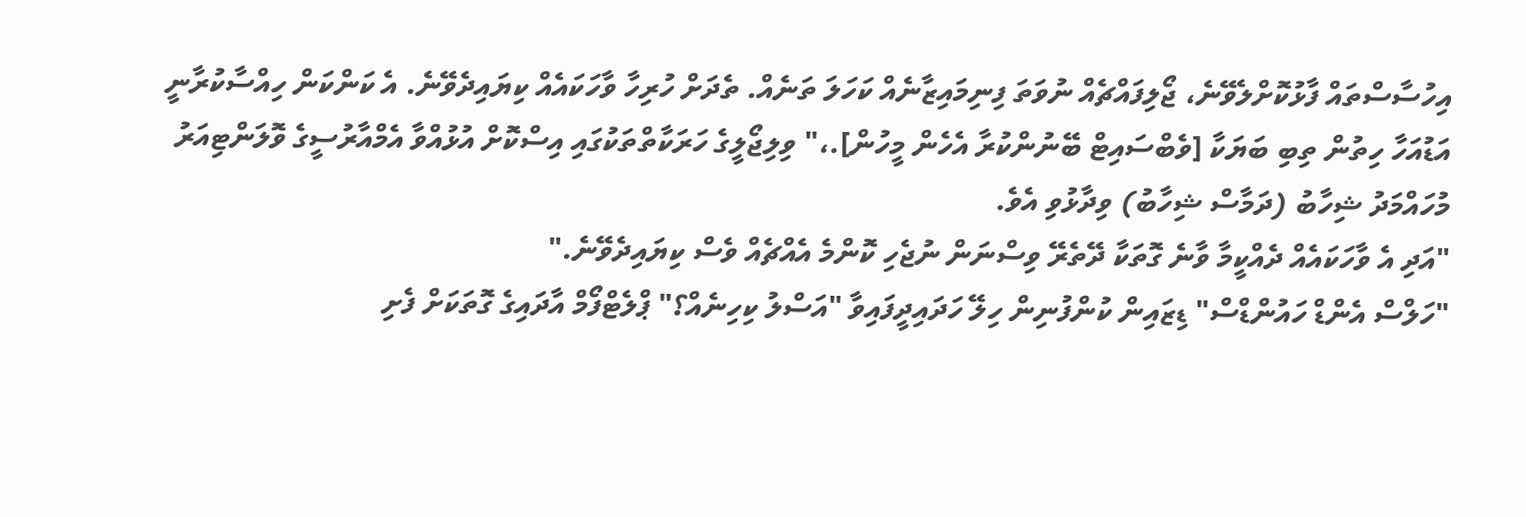އިހުސާސްތައް ފާޅުކޮށްލެވޭނެ، ޖޯލިފައްޗެއް ނުވަތަ ފިނިމައިޒާނެއް ކަހަލަ ތަނެއް. ތެދަށް ހުރިހާ ވާހަކައެއް ކިޔައިދެވޭނެ. އެ ކަންކަން ހިއްސާކުރާނީ އަޑުއަހާ ހިތުން ތިބި ބަޔަކާ [ވެބްސައިޓް ބޭނުންކުރާ އެހެން މީހުން].،" ވިލިޖޯލީގެ ހަރަކާތްތަކުގައި އިސްކޮށް އުޅުއްވާ އެމްއާރުސީގެ ވޮލަންޓިއަރު މުހައްމަދު ޝިހާބު (ދަމާސް ޝިހާބު) ވިދާޅުވި އެވެ.
"އަދި އެ ވާހަކައެއް ދެއްކީމާ ވާނެ ގޮތަކާ ދޭތެރޭ ވިސްނަން ނުޖެހި ކޮންމެ އެއްޗެއް ވެސް ކިޔައިދެވޭނެ."
"ހަލްސް އެންޑް ހައުންޑްސް" ޑިޒައިން ކުންފުނިން ހިލޭ ހަދައިދީފައިވާ "އަސްލު ކިހިނެއް؟" ޕްލެޓްފޯމް އާދައިގެ ގޮތަކަށް ފެށި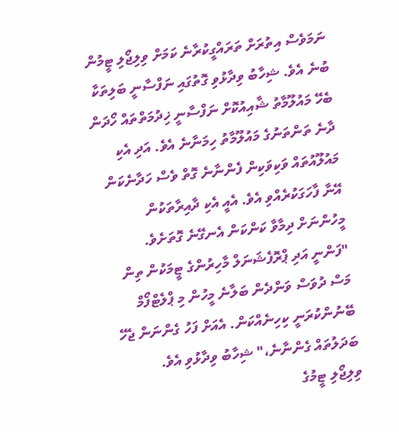ނަމަވެސް އިތުރަށް ތަރައްގީކުރާނެ ކަމަށް ވިލިޖޯލި ޓީމުން ބުނެ އެވެ. ޝިހާބު ވިދާޅުވި ގޮތުގައި ނަފްސާނީ ބަލިތަކާ ބެހޭ މައުލޫމާތު ޝާއިއުކޮށް ނަފްސާނީ ޚިދުމަތްތައް ހޯދަން ދާނެ ތަންތަނުގެ މައުލޫމާތު ހިމަނާނެ އެވެ. އަދި އެކި މައުލޫއުތައް ވަކިވަކިން ފެންނާނެ ގޮތް ވެސް ހަދާނެކަން އޭނާ ފާހަގަކުރެއްވި އެވެ. އެއީ އެކި ދާއިރާތަކުން މީހުންނަށް ދިމާވާ ކަންކަން އެނގޭނެ ގޮތަށެވެ.
"ފަންނީ އަދި ޕްރޮފެޝަނަލް މާހިރުންގެ ޓީމަކުން ތިން މަސް ދުވަސް ވަންދެން ބަލާނެ މީހުން މި ޕްލެޓްފޯމް ބޭނުންކުރަނީ ކިހިނެއްކަން. އެއަށް ފަހު ގެންނަން ޖެހޭ ބަދަލުތައް ގެންނާނެ،" ޝިހާބު ވިދާޅުވި އެވެ.
ވިލިޖޯލި ޓީމުގެ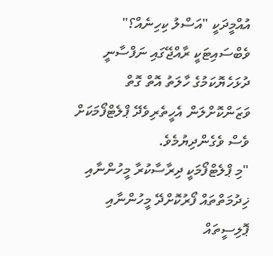އުއްމީދަކީ "އަސްލު ކިހިނެއް؟" ވެބްސައިޓަކީ ރާއްޖޭގައި ނަފްސާނީ ދުޅަހެޔޮކަމުގެ ހާލަތު އޮތް ގޮތް ވަޒަންކޮށްލަން އެހީތެރިވެދޭ ޕްލެޓްފޯމަކަށް ވެސް ވެގެންދިޔުމެވެ.
"މި ޕްލެޓްފޯމަކީ ދިރާސާކުރާ މީހުންނާއި ޚިދުމަތްތައް ފޯރުކޮށްދޭ މީހުންނާއި ޕޮލިސީތައް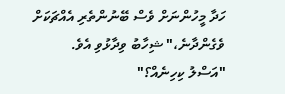ހަދާ މީހުންނަށް ވެސް ބޭނުންތެރި އެއްޗަކަށް ވެގެންދާނެ،" ޝިހާބު ވިދާޅުވި އެވެ.
"އަސްލު ކިހިނެއް؟"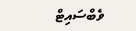ވެބްސައިޓް